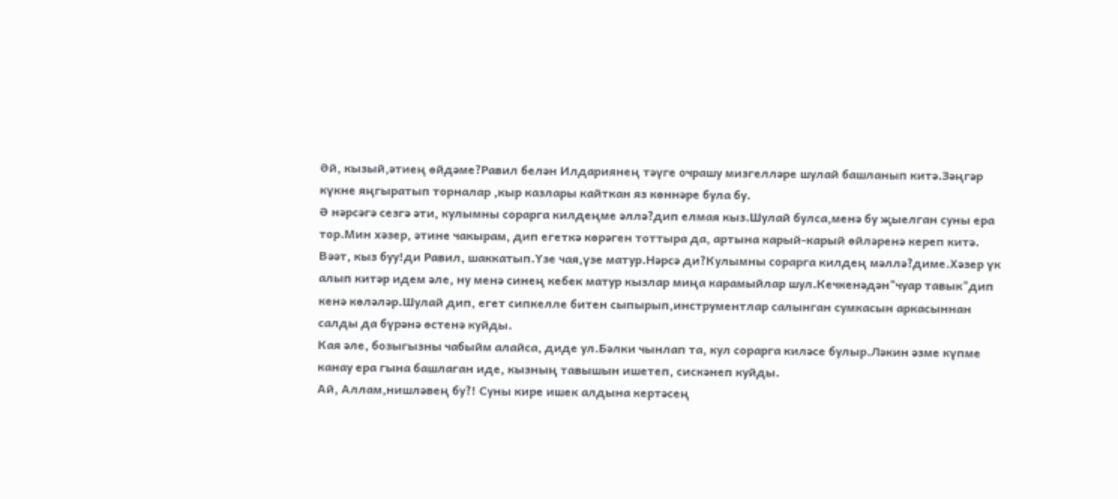Әй, кызый,әтиең өйдәме?Равил белән Илдариянең тәүге очрашу мизгелләре шулай башланып китә.Зәңгәр күкне яңгыратып торналар ,кыр казлары кайткан яз көннәре була бу.
Ә нәрсәгә сезгә әти, кулымны сорарга килдеңме әллә?дип елмая кыз.Шулай булса,менә бу җыелган суны ера тор.Мин хәзер, әтине чакырам, дип егеткә көрәген тоттыра да, артына карый-карый өйләренә кереп китә.
Вәәт, кыз буу!ди Равил, шаккатып.Үзе чая,үзе матур.Нәрсә ди?Кулымны сорарга килдең мәллә?диме.Хәзер үк алып китәр идем әле, ну менә синең кебек матур кызлар миңа карамыйлар шул.Кечкенәдән"чуар тавык"дип кенә көләләр.Шулай дип, егет сипкелле битен сыпырып,инструментлар салынган сумкасын аркасыннан салды да бүрәнә өстенә куйды.
Кая әле, бозыгызны чабыйм алайса, диде ул.Бәлки чынлап та, кул сорарга киләсе булыр.Ләкин әзме күпме канау ера гына башлаган иде, кызның тавышын ишетеп, сискәнеп куйды.
Ай, Аллам,нишләвең бу?! Суны кире ишек алдына кертәсең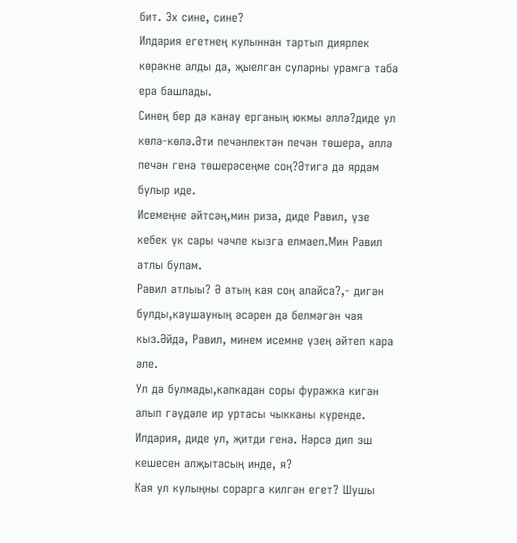бит. Эх сине, сине?
Илдария егетнең кулыннан тартып диярлек көрәкне алды да, җыелган суларны урамга таба ера башлады.
Синең бер дә канау ерганың юкмы әллә?диде ул көлә-көлә.Әти печәнлектән печән төшерә, әллә печән генә төшерәсеңме соң?Әтигә дә ярдәм булыр иде.
Исемеңне әйтсәң,мин риза, диде Равил, үзе кебек үк сары чәчле кызга елмаеп.Мин Равил атлы булам.
Равил атлыы? Ә атың кая соң алайса?,- дигән булды,каушауның әсәрен дә белмәгән чая кыз.Әйдә, Равил, минем исемне үзең әйтеп кара әле.
Ул да булмады,капкадан соры фуражка кигән алып гәүдәле ир уртасы чыкканы күренде.
Илдария, диде ул, җитди генә. Нәрсә дип эш кешесен алҗытасың инде, я?
Кая ул кулыңны сорарга килгән егет? Шушы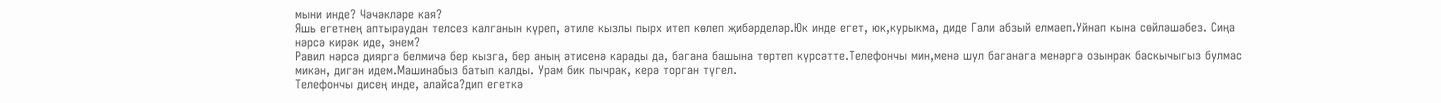мыни инде? Чәчәкләре кая?
Яшь егетнең аптыраудан телсез калганын күреп, әтиле кызлы пырх итеп көлеп җибәрделәр.Юк инде егет, юк,курыкма, диде Гали абзый елмаеп.Уйнап кына сөйләшәбез. Сиңа нәрсә кирәк иде, энем?
Равил нәрсә дияргә белмичә бер кызга, бер аның әтисенә карады да, багана башына төртеп күрсәтте.Телефончы мин,менә шул баганага менәргә озынрак баскычыгыз булмас микән, дигән идем.Машинабыз батып калды. Урам бик пычрак, керә торган түгел.
Телефончы дисең инде, алайса?дип егеткә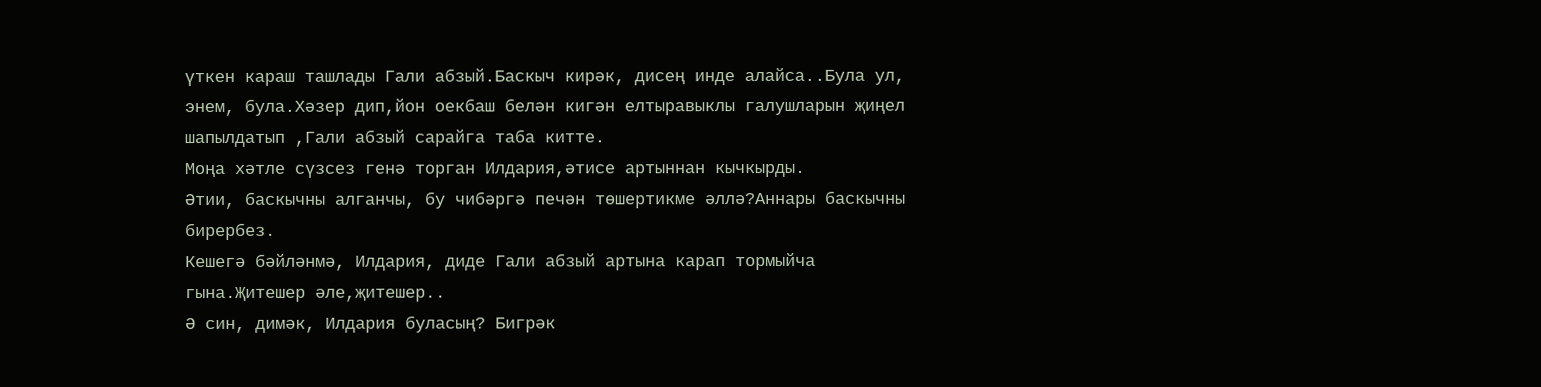үткен караш ташлады Гали абзый.Баскыч кирәк, дисең инде алайса..Була ул, энем, була.Хәзер дип,йон оекбаш белән кигән елтыравыклы галушларын җиңел шапылдатып ,Гали абзый сарайга таба китте.
Моңа хәтле сүзсез генә торган Илдария,әтисе артыннан кычкырды.
Әтии, баскычны алганчы, бу чибәргә печән төшертикме әллә?Аннары баскычны бирербез.
Кешегә бәйләнмә, Илдария, диде Гали абзый артына карап тормыйча гына.Җитешер әле,җитешер..
Ә син, димәк, Илдария буласың? Бигрәк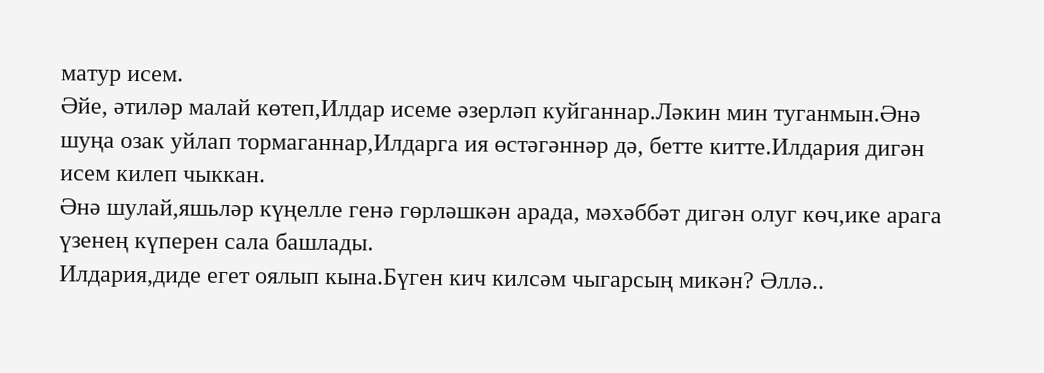матур исем.
Әйе, әтиләр малай көтеп,Илдар исеме әзерләп куйганнар.Ләкин мин туганмын.Әнә шуңа озак уйлап тормаганнар,Илдарга ия өстәгәннәр дә, бетте китте.Илдария дигән исем килеп чыккан.
Әнә шулай,яшьләр күңелле генә гөрләшкән арада, мәхәббәт дигән олуг көч,ике арага үзенең күперен сала башлады.
Илдария,диде егет оялып кына.Бүген кич килсәм чыгарсың микән? Әллә..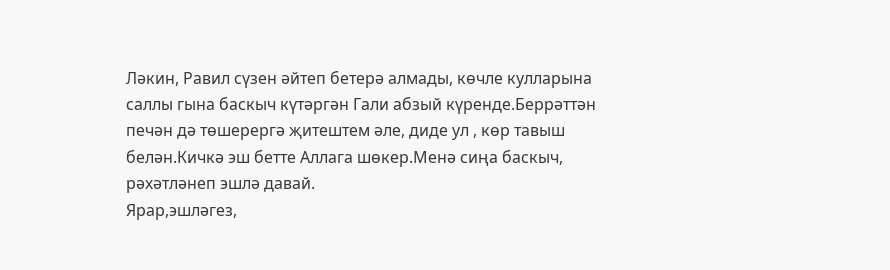Ләкин, Равил сүзен әйтеп бетерә алмады, көчле кулларына саллы гына баскыч күтәргән Гали абзый күренде.Беррәттән печән дә төшерергә җитештем әле, диде ул , көр тавыш белән.Кичкә эш бетте Аллага шөкер.Менә сиңа баскыч, рәхәтләнеп эшлә давай.
Ярар,эшләгез,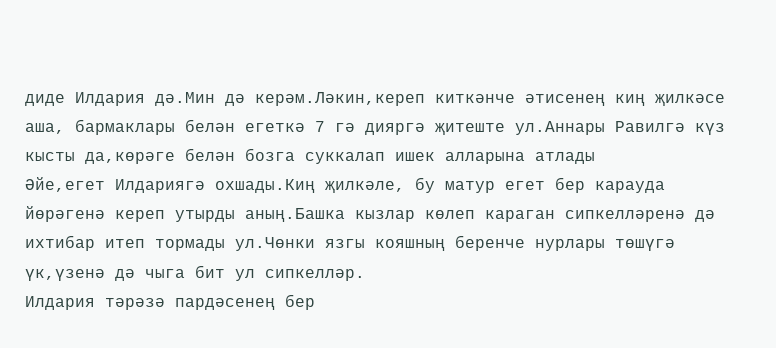диде Илдария дә.Мин дә керәм.Ләкин,кереп киткәнче әтисенең киң җилкәсе аша, бармаклары белән егеткә 7 гә дияргә җитеште ул.Аннары Равилгә күз кысты да,көрәге белән бозга суккалап ишек алларына атлады
Әйе,егет Илдариягә охшады.Киң җилкәле, бу матур егет бер карауда йөрәгенә кереп утырды аның.Башка кызлар көлеп караган сипкелләренә дә ихтибар итеп тормады ул.Чөнки язгы кояшның беренче нурлары төшүгә үк,үзенә дә чыга бит ул сипкелләр.
Илдария тәрәзә пардәсенең бер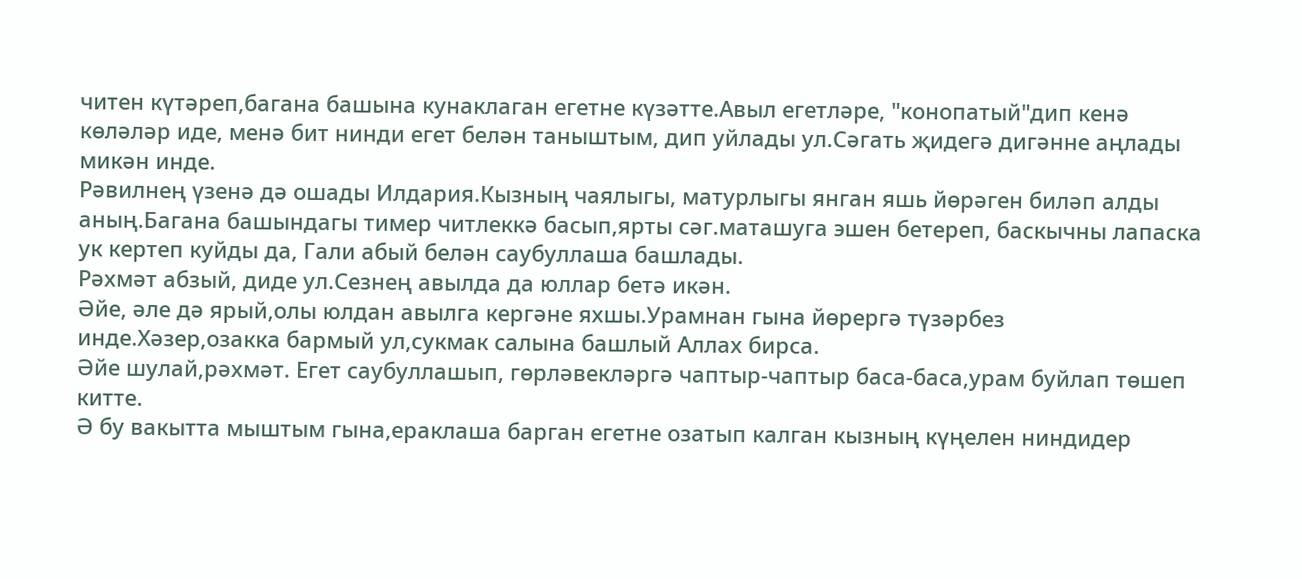читен күтәреп,багана башына кунаклаган егетне күзәтте.Авыл егетләре, "конопатый"дип кенә көләләр иде, менә бит нинди егет белән таныштым, дип уйлады ул.Сәгать җидегә дигәнне аңлады микән инде.
Рәвилнең үзенә дә ошады Илдария.Кызның чаялыгы, матурлыгы янган яшь йөрәген биләп алды аның.Багана башындагы тимер читлеккә басып,ярты сәг.маташуга эшен бетереп, баскычны лапаска ук кертеп куйды да, Гали абый белән саубуллаша башлады.
Рәхмәт абзый, диде ул.Сезнең авылда да юллар бетә икән.
Әйе, әле дә ярый,олы юлдан авылга кергәне яхшы.Урамнан гына йөрергә түзәрбез инде.Хәзер,озакка бармый ул,сукмак салына башлый Аллах бирса.
Әйе шулай,рәхмәт. Егет саубуллашып, гөрләвекләргә чаптыр-чаптыр баса-баса,урам буйлап төшеп китте.
Ә бу вакытта мыштым гына,ераклаша барган егетне озатып калган кызның күңелен ниндидер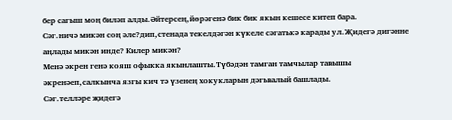бер сагыш моң биләп алды.Әйтерсең,йөрәгенә бик бик якын кешесе китеп бара.
Сәг.ничә микән соң әле?дип,стенада текелдәгән күкеле сәгатькә карады ул.Җидегә дигәнне аңлады микән инде? Килер микән?
Менә әкрен генә кояш офыкка якынлашты.Түбәдән тамган тамчылар тавышы әкренәеп,салкынча язгы кич тә үзенең хокукларын дәгьвалый башлады.
Сәг.телләре җидегә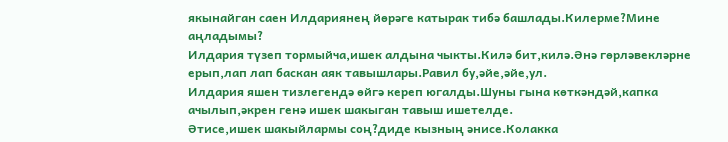якынайган саен Илдариянең йөрәге катырак тибә башлады.Килерме?Мине аңладымы?
Илдария түзеп тормыйча,ишек алдына чыкты.Килә бит,килә.Әнә гөрләвекләрне ерып,лап лап баскан аяк тавышлары.Равил бу,әйе,әйе,ул.
Илдария яшен тизлегендә өйгә кереп югалды.Шуны гына көткәндәй,капка ачылып,әкрен генә ишек шакыган тавыш ишетелде.
Әтисе,ишек шакыйлармы соң?диде кызның әнисе.Колакка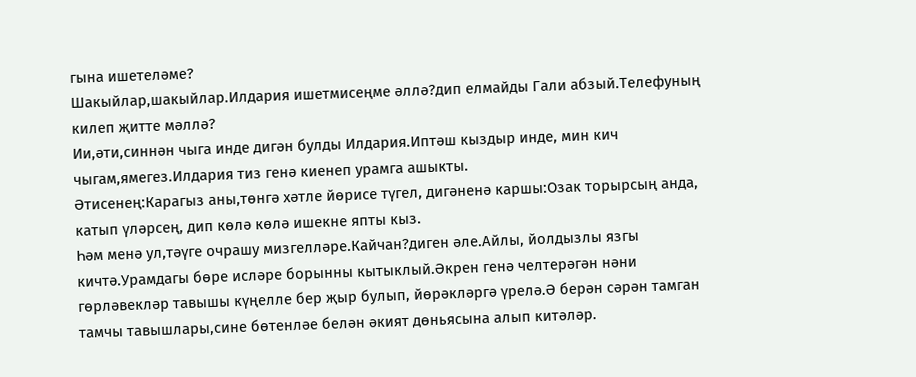гына ишетеләме?
Шакыйлар,шакыйлар.Илдария ишетмисеңме әллә?дип елмайды Гали абзый.Телефуның килеп җитте мәллә?
Ии,әти,синнән чыга инде дигән булды Илдария.Иптәш кыздыр инде, мин кич чыгам,ямегез.Илдария тиз генә киенеп урамга ашыкты.
Әтисенең:Карагыз аны,төнгә хәтле йөрисе түгел, дигәненә каршы:Озак торырсың анда, катып үләрсең, дип көлә көлә ишекне япты кыз.
Һәм менә ул,тәүге очрашу мизгелләре.Кайчан?диген әле.Айлы, йолдызлы язгы кичтә.Урамдагы бөре исләре борынны кытыклый.Әкрен генә челтерәгән нәни гөрләвекләр тавышы күңелле бер җыр булып, йөрәкләргә үрелә.Ә берән сәрән тамган тамчы тавышлары,сине бөтенләе белән әкият дөньясына алып китәләр.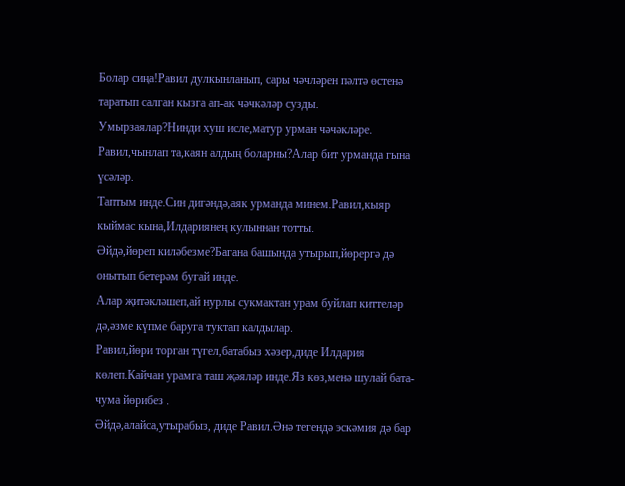Болар сиңа!Равил дулкынланып, сары чәчләрен пәлтә өстенә таратып салган кызга ап-ак чәчкәләр сузды.
Умырзаялар?Нинди хуш исле,матур урман чәчәкләре.
Равил,чынлап та,каян алдың боларны?Алар бит урманда гына үсәләр.
Таптым инде.Син дигәндә,аяк урманда минем.Равил,кыяр кыймас кына,Илдариянең кулыннан тотты.
Әйдә,йөреп киләбезме?Багана башында утырып,йөрергә дә онытып бетерәм бугай инде.
Алар җитәкләшеп,ай нурлы сукмактан урам буйлап киттеләр дә,әзме күпме баруга туктап калдылар.
Равил,йөри торган түгел,батабыз хәзер,диде Илдария көлеп.Кайчан урамга таш җәяләр инде.Яз көз,менә шулай бата-чума йөрибез .
Әйдә,алайса,утырабыз, диде Равил.Әнә тегендә эскәмия дә бар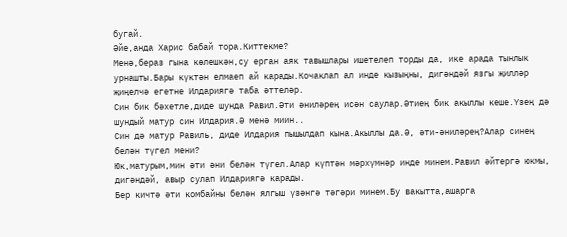бугай.
Әйе,анда Харис бабай тора.Киттекме?
Менә,бераз гына көлешкән,су ерган аяк тавышлары ишетелеп торды да, ике арада тынлык урнашты.Бары күктән елмаеп ай карады.Кочаклап ал инде кызыңны, дигәндәй язгы җилләр җиңелчә егетне Илдариягә таба әттеләр.
Син бик бәхетле,диде шунда Равил.Әти әниләрең исән саулар.Әтиең бик акыллы кеше.Үзең дә шундый матур син Илдария.Ә менә миин..
Син дә матур Равиль, диде Илдария пышылдап кына.Акыллы да.Ә, әти-әниләрең?Алар синең белән түгел мени?
Юк,матурым,мин әти әни белән түгел.Алар күптән мәрхүмнәр инде минем.Равил әйтергә юкмы, дигәндәй, авыр сулап Илдариягә карады.
Бер кичтә әти комбайны белән ялгыш үзәнгә тәгәри минем.Бу вакытта,ашарга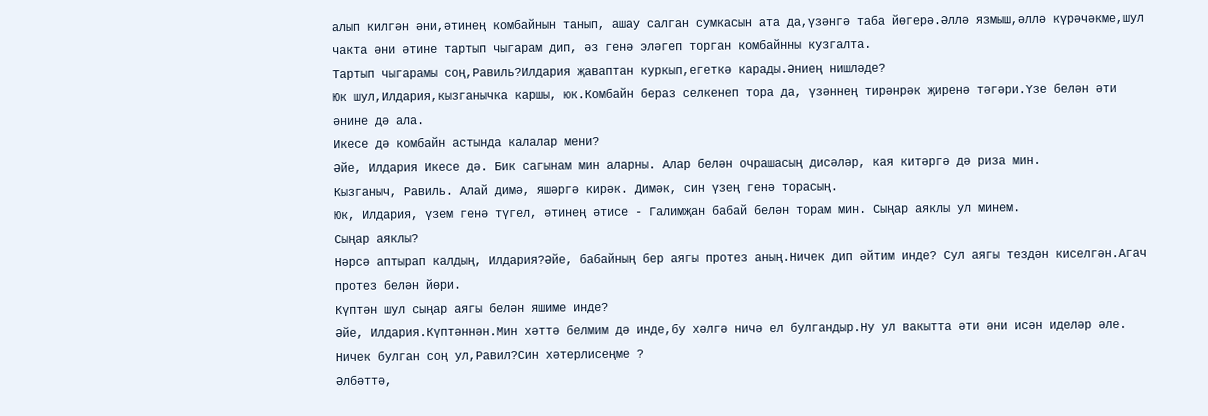алып килгән әни,әтинең комбайнын танып, ашау салган сумкасын ата да,үзәнгә таба йөгерә.Әллә язмыш,әллә күрәчәкме,шул чакта әни әтине тартып чыгарам дип, әз генә эләгеп торган комбайнны кузгалта.
Тартып чыгарамы соң,Равиль?Илдария җаваптан куркып,егеткә карады.Әниең нишләде?
Юк шул,Илдария,кызганычка каршы, юк.Комбайн бераз селкенеп тора да, үзәннең тирәнрәк җиренә тәгәри.Үзе белән әти әнине дә ала.
Икесе дә комбайн астында калалар мени?
Әйе, Илдария Икесе дә. Бик сагынам мин аларны. Алар белән очрашасың дисәләр, кая китәргә дә риза мин.
Кызганыч, Равиль. Алай димә, яшәргә кирәк. Димәк, син үзең генә торасың.
Юк, Илдария, үзем генә түгел, әтинең әтисе - Галимҗан бабай белән торам мин. Сыңар аяклы ул минем.
Сыңар аяклы?
Нәрсә аптырап калдың, Илдария?Әйе, бабайның бер аягы протез аның.Ничек дип әйтим инде? Сул аягы тездән киселгән.Агач протез белән йөри.
Күптән шул сыңар аягы белән яшиме инде?
Әйе, Илдария.Күптәннән.Мин хәттә белмим дә инде,бу хәлгә ничә ел булгандыр.Ну ул вакытта әти әни исән иделәр әле.
Ничек булган соң ул,Равил?Син хәтерлисеңме ?
Әлбәттә,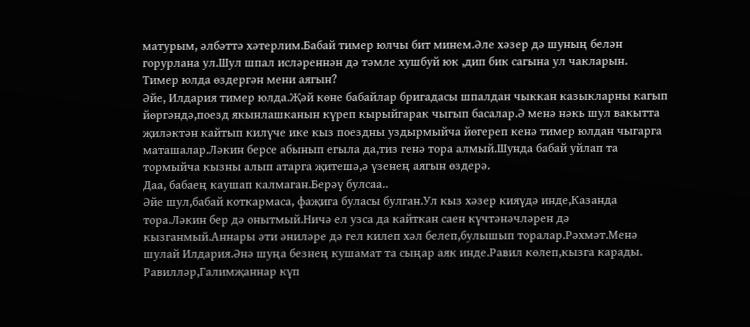матурым, әлбәттә хәтерлим.Бабай тимер юлчы бит минем.Әле хәзер дә шуның белән горурлана ул.Шул шпал исләреннән дә тәмле хушбуй юк ,дип бик сагына ул чакларын.
Тимер юлда өздергән мени аягын?
Әйе, Илдария тимер юлда.Җәй көне бабайлар бригадасы шпалдан чыккан казыкларны кагып йөргәндә,поезд якынлашканын күреп кырыйгарак чыгып басалар.Ә менә нәкь шул вакытта җиләктән кайтып килүче ике кыз поездны уздырмыйча йөгереп кенә тимер юлдан чыгарга маташалар.Ләкин берсе абынып егыла да,тиз генә тора алмый.Шунда бабай уйлап та тормыйча кызны алып атарга җитешә,ә үзенең аягын өздерә.
Даа, бабаең каушап калмаган.Берәү булсаа..
Әйе шул,бабай коткармаса, фаҗига буласы булган.Ул кыз хәзер кияүдә инде,Казанда тора.Ләкин бер дә онытмый.Ничә ел узса да кайткан саен күчтәнәчләрен дә кызганмый.Аннары әти әниләре дә гел килеп хәл белеп,булышып торалар.Рәхмәт.Менә шулай Илдария.Әнә шуңа безнең кушамат та сыңар аяк инде.Равил көлеп,кызга карады. Равилләр,Галимҗаннар күп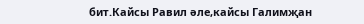бит.Кайсы Равил әле,кайсы Галимҗан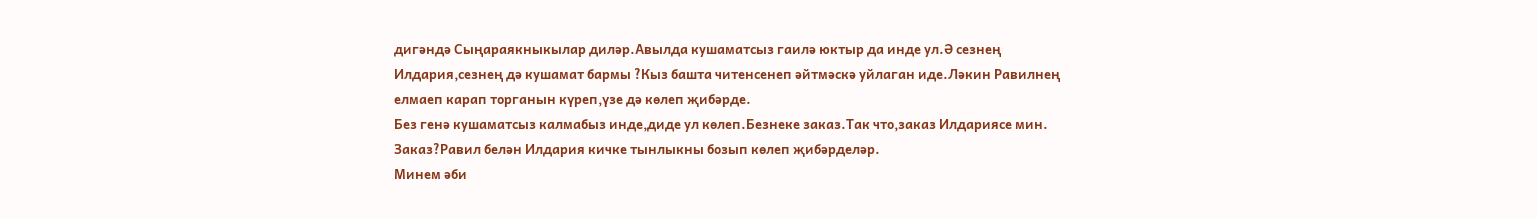дигәндә Сыңараякныкылар диләр.Авылда кушаматсыз гаилә юктыр да инде ул.Ә сезнең Илдария,сезнең дә кушамат бармы ?Кыз башта читенсенеп әйтмәскә уйлаган иде.Ләкин Равилнең елмаеп карап торганын күреп,үзе дә көлеп җибәрде.
Без генә кушаматсыз калмабыз инде,диде ул көлеп.Безнеке заказ.Так что,заказ Илдариясе мин.
Заказ?Равил белән Илдария кичке тынлыкны бозып көлеп җибәрделәр.
Минем әби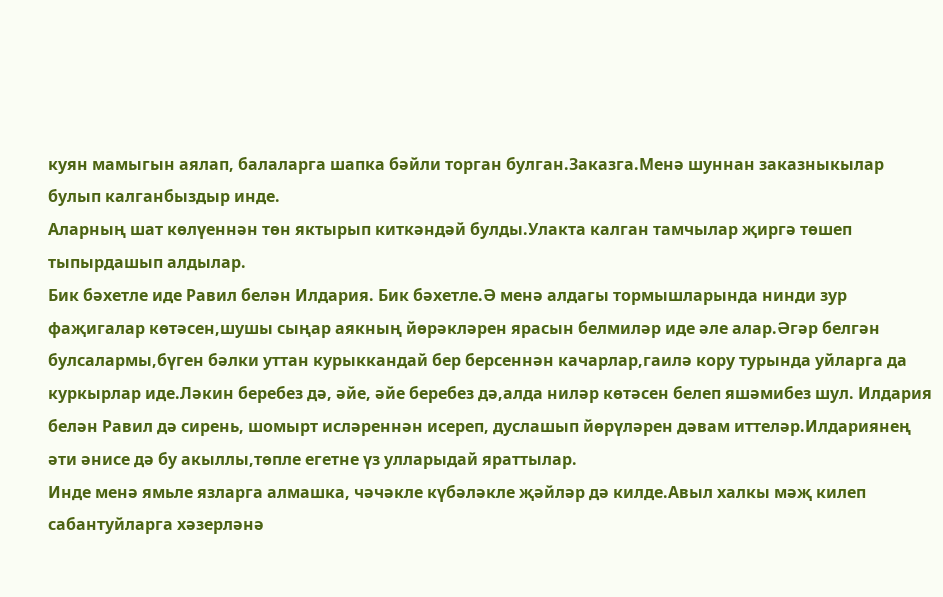куян мамыгын аялап, балаларга шапка бәйли торган булган.Заказга.Менә шуннан заказныкылар булып калганбыздыр инде.
Аларның шат көлүеннән төн яктырып киткәндәй булды.Улакта калган тамчылар җиргә төшеп тыпырдашып алдылар.
Бик бәхетле иде Равил белән Илдария. Бик бәхетле.Ә менә алдагы тормышларында нинди зур фаҗигалар көтәсен,шушы сыңар аякның йөрәкләрен ярасын белмиләр иде әле алар.Әгәр белгән булсалармы,бүген бәлки уттан курыккандай бер берсеннән качарлар,гаилә кору турында уйларга да куркырлар иде.Ләкин беребез дә, әйе, әйе беребез дә,алда ниләр көтәсен белеп яшәмибез шул. Илдария белән Равил дә сирень, шомырт исләреннән исереп, дуслашып йөрүләрен дәвам иттеләр.Илдариянең әти әнисе дә бу акыллы,төпле егетне үз улларыдай яраттылар.
Инде менә ямьле язларга алмашка, чәчәкле күбәләкле җәйләр дә килде.Авыл халкы мәҗ килеп сабантуйларга хәзерләнә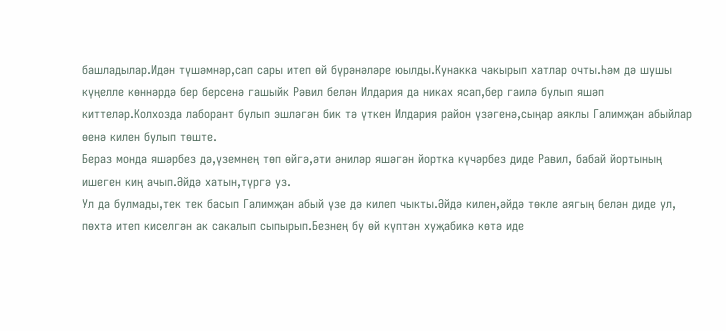башладылар.Идән түшәмнәр,сап сары итеп өй бүрәнәләре юылды.Кунакка чакырып хатлар очты.Һәм дә шушы күңелле көннәрдә бер берсенә гашыйк Рәвил белән Илдария да никах ясап,бер гаилә булып яшәп киттеләр.Колхозда лаборант булып эшләгән бик тә үткен Илдария район үзәгенә,сыңар аяклы Галимҗан абыйлар өенә килен булып төште.
Бераз монда яшәрбез дә,үземнең төп өйгә,әти әниләр яшәгән йортка күчәрбез диде Равил, бабай йортының ишеген киң ачып.Әйдә хатын,түргә уз.
Ул да булмады,тек тек басып Галимҗан абый үзе дә килеп чыкты.Әйдә килен,әйдә төкле аягың белән диде ул, пөхтә итеп киселгән ак сакалып сыпырып.Безнең бу өй күптән хуҗабикә көтә иде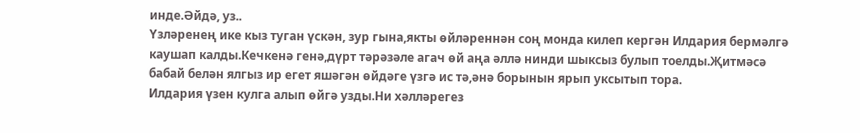инде.Әйдә, уз..
Үзләренең ике кыз туган үскән, зур гына,якты өйләреннән соң монда килеп кергән Илдария бермәлгә каушап калды.Кечкенә генә,дүрт тәрәзәле агач өй аңа әллә нинди шыксыз булып тоелды.Җитмәсә бабай белән ялгыз ир егет яшәгән өйдәге үзгә ис тә,әнә борынын ярып уксытып тора.
Илдария үзен кулга алып өйгә узды.Ни хәлләрегез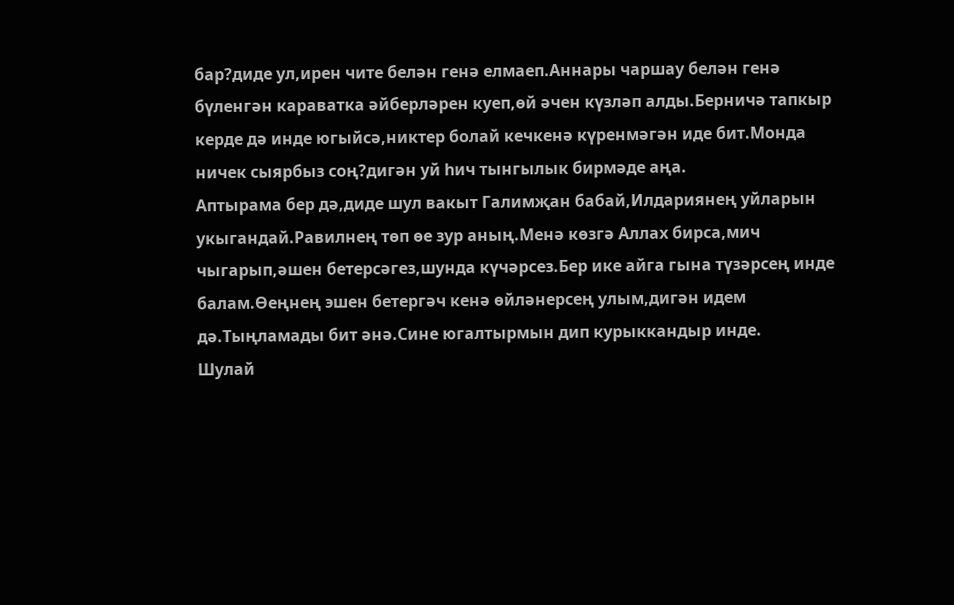бар?диде ул,ирен чите белән генә елмаеп.Аннары чаршау белән генә бүленгән караватка әйберләрен куеп,өй әчен күзләп алды.Берничә тапкыр керде дә инде югыйсә,никтер болай кечкенә күренмәгән иде бит.Монда ничек сыярбыз соң?дигән уй һич тынгылык бирмәде аңа.
Аптырама бер дә,диде шул вакыт Галимҗан бабай,Илдариянең уйларын укыгандай.Равилнең төп өе зур аның.Менә көзгә Аллах бирса,мич чыгарып,әшен бетерсәгез,шунда күчәрсез.Бер ике айга гына түзәрсең инде балам.Өеңнең эшен бетергәч кенә өйләнерсең улым,дигән идем дә.Тыңламады бит әнә.Сине югалтырмын дип курыккандыр инде.
Шулай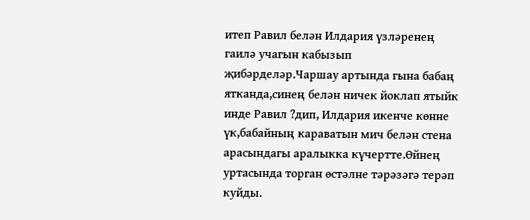итеп Равил белән Илдария үзләренең гаилә учагын кабызып җибәрделәр.Чаршау артында гына бабаң ятканда,синең белән ничек йоклап ятыйк инде Равил ?дип, Илдария икенче көнне үк,бабайның караватын мич белән стена арасындагы аралыкка күчертте.Өйнең уртасында торган өстәлне тәрәзәгә терәп куйды.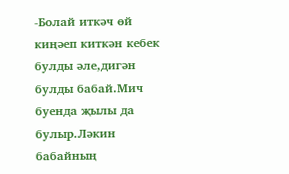-Болай иткәч өй киңәеп киткән кебек булды әле,дигән булды бабай.Мич буенда җылы да булыр.Ләкин бабайның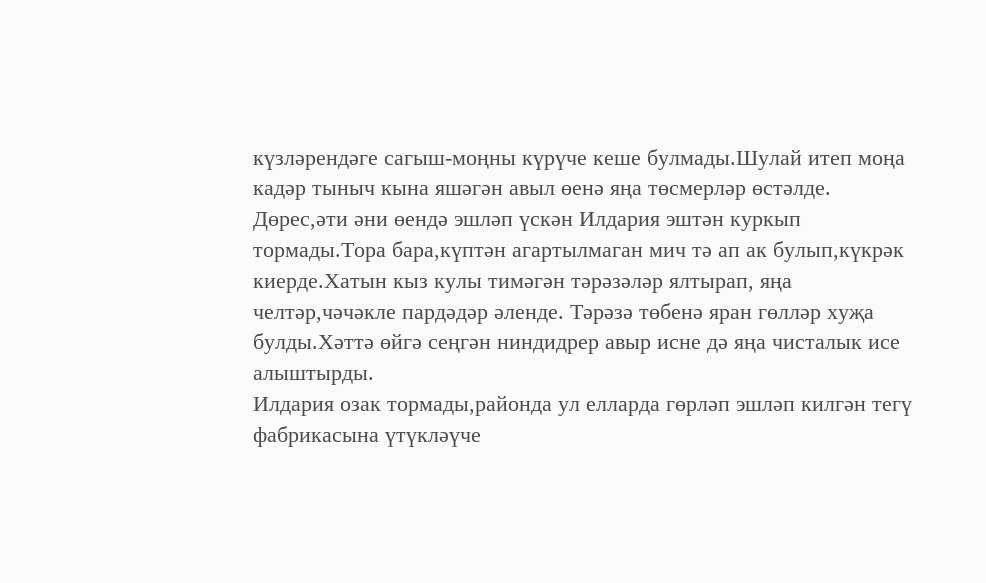күзләрендәге сагыш-моңны күрүче кеше булмады.Шулай итеп моңа кадәр тыныч кына яшәгән авыл өенә яңа төсмерләр өстәлде.
Дөрес,әти әни өендә эшләп үскән Илдария эштән куркып тормады.Тора бара,күптән агартылмаган мич тә ап ак булып,күкрәк киерде.Хатын кыз кулы тимәгән тәрәзәләр ялтырап, яңа челтәр,чәчәкле пардәдәр әленде. Тәрәзә төбенә яран гөлләр хуҗа булды.Хәттә өйгә сеңгән ниндидрер авыр исне дә яңа чисталык исе алыштырды.
Илдария озак тормады,районда ул елларда гөрләп эшләп килгән тегү фабрикасына үтүкләүче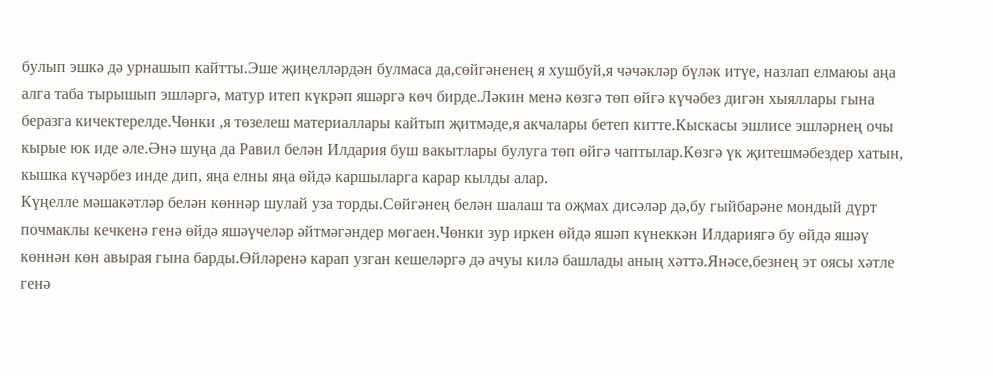булып эшкә дә урнашып кайтты.Эше җиңелләрдән булмаса да,сөйгәненең я хушбуй,я чәчәкләр бүләк итүе, назлап елмаюы аңа алга таба тырышып эшләргә, матур итеп күкрәп яшәргә көч бирде.Ләкин менә көзгә төп өйгә күчәбез дигән хыяллары гына беразга кичектерелде.Чөнки ,я төзелеш материаллары кайтып җитмәде,я акчалары бетеп китте.Кыскасы эшлисе эшләрнең очы кырые юк иде әле.Әнә шуңа да Равил белән Илдария буш вакытлары булуга төп өйгә чаптылар.Көзгә үк җитешмәбездер хатын, кышка күчәрбез инде дип, яңа елны яңа өйдә каршыларга карар кылды алар.
Күңелле мәшакәтләр белән көннәр шулай уза торды.Сөйгәнең белән шалаш та оҗмах дисәләр дә,бу гыйбарәне мондый дүрт почмаклы кечкенә генә өйдә яшәүчеләр әйтмәгәндер мөгаен.Чөнки зур иркен өйдә яшәп күнеккән Илдариягә бу өйдә яшәү көннән көн авырая гына барды.Өйләренә карап узган кешеләргә дә ачуы килә башлады аның хәттә.Янәсе,безнең эт оясы хәтле генә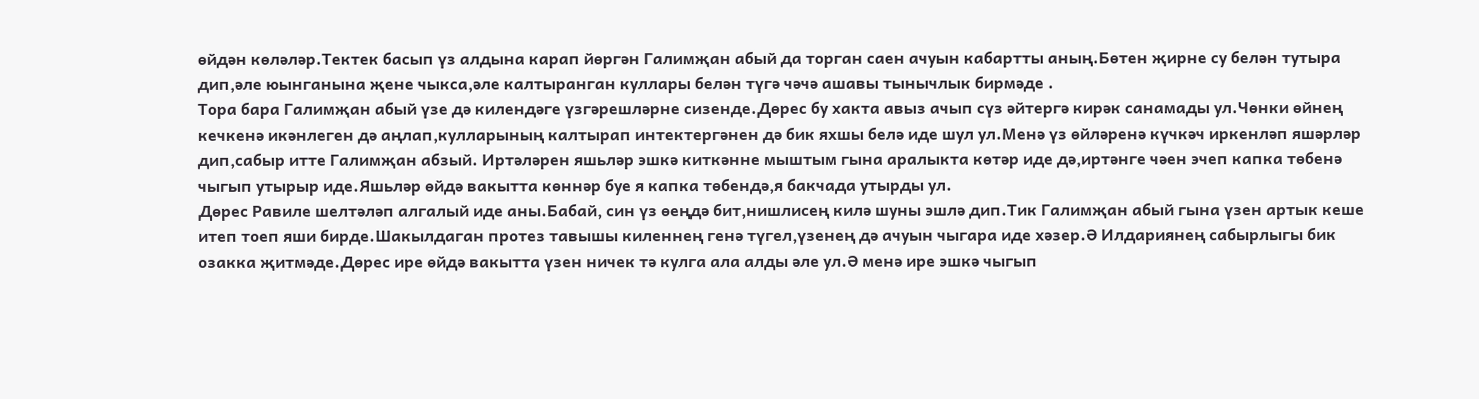өйдән көләләр.Тектек басып үз алдына карап йөргән Галимҗан абый да торган саен ачуын кабартты аның.Бөтен җирне су белән тутыра дип,әле юынганына җене чыкса,әле калтыранган куллары белән түгә чәчә ашавы тынычлык бирмәде .
Тора бара Галимҗан абый үзе дә килендәге үзгәрешләрне сизенде.Дөрес бу хакта авыз ачып сүз әйтергә кирәк санамады ул.Чөнки өйнең кечкенә икәнлеген дә аңлап,кулларының калтырап интектергәнен дә бик яхшы белә иде шул ул.Менә үз өйләренә күчкәч иркенләп яшәрләр дип,сабыр итте Галимҗан абзый. Иртәләрен яшьләр эшкә киткәнне мыштым гына аралыкта көтәр иде дә,иртәнге чәен эчеп капка төбенә чыгып утырыр иде.Яшьләр өйдә вакытта көннәр буе я капка төбендә,я бакчада утырды ул.
Дөрес Равиле шелтәләп алгалый иде аны.Бабай, син үз өеңдә бит,нишлисең килә шуны эшлә дип.Тик Галимҗан абый гына үзен артык кеше итеп тоеп яши бирде.Шакылдаган протез тавышы киленнең генә түгел,үзенең дә ачуын чыгара иде хәзер.Ә Илдариянең сабырлыгы бик озакка җитмәде.Дөрес ире өйдә вакытта үзен ничек тә кулга ала алды әле ул.Ә менә ире эшкә чыгып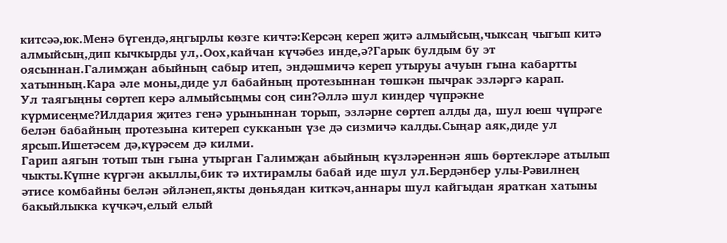китсәә,юк.Менә бүгендә,яңгырлы көзге кичтә:Керсәң кереп җитә алмыйсың,чыксаң чыгып китә алмыйсың,дип кычкырды ул,.Оох,кайчан күчәбез инде,ә?Гарык булдым бу эт оясыннан.Галимҗан абыйның сабыр итеп, эндәшмичә кереп утыруы ачуын гына кабартты хатынның.Кара әле моны,диде ул бабайның протезыннан төшкән пычрак эзләргә карап.
Ул таягыңны сөртеп керә алмыйсыңмы соң син?Әллә шул киндер чүпрәкне күрмисеңме?Илдария җитез генә урыныннан торып, эзләрне сөртеп алды да, шул юеш чүпрәге белән бабайның протезына китереп сукканын үзе дә сизмичә калды.Сыңар аяк,диде ул ярсып.Ишетәсем дә,күрәсем дә килми.
Гарип аягын тотып тын гына утырган Галимҗан абыйның күзләреннән яшь бөртекләре атылып чыкты.Күпне күргән акыллы,бик тә ихтирамлы бабай иде шул ул.Бердәнбер улы-Рәвилнең әтисе комбайны белән әйләнеп,якты дөньядан киткәч,аннары шул кайгыдан яраткан хатыны бакыйлыкка күчкәч,елый елый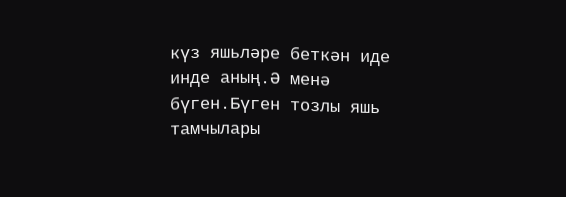күз яшьләре беткән иде инде аның.Ә менә бүген.Бүген тозлы яшь тамчылары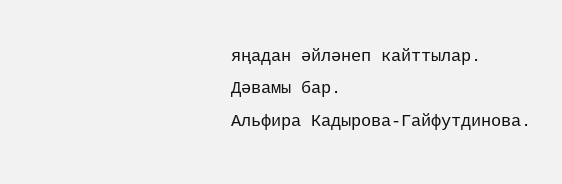яңадан әйләнеп кайттылар.
Дәвамы бар.
Альфира Кадырова-Гайфутдинова.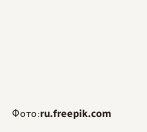Фото:ru.freepik.com